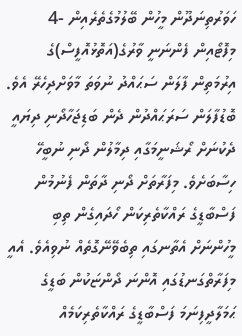ހަވަރުތިނަދޫން މީހުން ބޭލުމުގެތެރެއިން -4
މިފޮޓޯއިން ފެންނަނީ ވާރުގެ(އަތޮޅުއޮފީސް)ގެ އިރުމަތިން ފާލަން ސަޙައްދު ނުވަތަ މާވަށްދިހެރޭ އެވެ. ބޮޑުފާލަން ސަރަޙައްދުން ދެން ބަޑިޖަހާދޯނި ދިޔައީ ދެކުނަށް ރޯޝަނީމަގާއި ދިމާލުން ދޯނި ނުބީހޭ ހިސާބަށެވެ. މިފަރާތަށް ދޯނި ދާތަން ފެނުމުން ފަސްބާޑީގެ ރައްކާތެރިކަން ހޯދައިގެން ތިބި މީހުންނަށް އެތާނގައި ތިބެވޭނޭގޮތެއް ނުވިއެވެ. އެއީ މިފަރާތްގަނޑުގައި އޮންނަ ދޯންޏަކުން ބަޑީގެ ޙަމަލާދީފިނަމަ ފަސްބާޑީގެ ރައްކާތެރިކަމެއް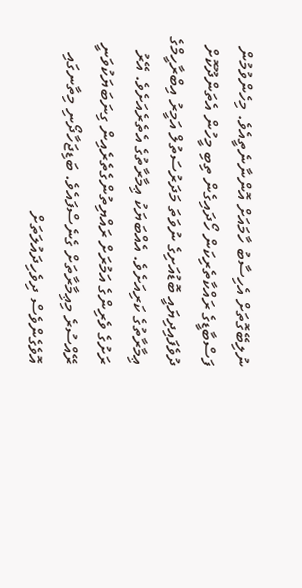ނުލިބޭގޮތަށް އެހިސާބު ހާމައަށް އޮންނާނެތީއެވެ. މިހެންވުމުން ފަސްބާޑީގެ ރައްކާތެރިކަން ހޯދައިގެން ތިބި މީހުން އެތަންދޫކޮށް ދުވެފައިދިޔައީ ބޮޑުއަށިގެ ނުވަތަ މަދަރުސަތުލް އަމީރު އިބްރާހީމްގެ ޢިމާރާތުގެ ކަރިއަށެވެ. އެއްބަޔަކު ޢިމާރާތުގެ އެތެރެއަށެވެ. އޭރު ރަށުގެ ވެރިންގެ އަމުރަށް ރައްޔިތުންގެތެރެއިން ގިނަބަޔަކުވަނީ ރޭއްސުރެ މިޢިމާރާތަށް ގެނެސްފައެވެ. ބަޑިޖަހާދޯނި މިތާނގައި އޮވެގެންވެސް ދިވެހިދައުލަތަށް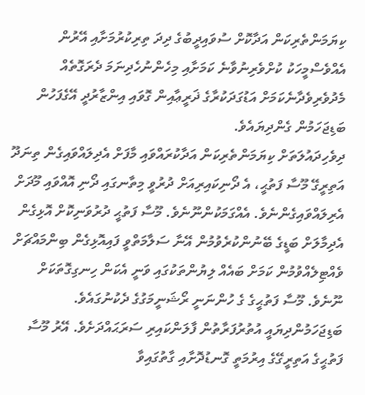ކިޔަމަންތެރިކަން އަދާކޮށް ސުވައިދީބުގެ ދިދަ ތިރިކުރުމަށާއި އޭރުން އެއްވެސްމީހަކު ކުށްވެރިނުވާނެ ކަމަށާއި މިހެންނުހެދިނަމަ ދެރަގޮތެއް މެދުވެރިވެދާނެކަމަށް އަޑުގަދަކުރާގެ ޛަރީޢާއިން ގޮވައި އިންޒާރުދީ އޭގެފަހުން ބަޑިޖަހަމުން ގެންދިޔައެވެ.
ދިވެހިދައުލަތަށް ކިޔަމަންތެރިކަން އަދާކުރައްވައި މާފަށް އެދިލައްވައިގެން ތިނަދޫ އަތިރީގޭ މޫސާ ފަތުޙީ، އެ ދޯނިކައިރިއަށް ދުރުވީ މިތާނގައި ދޯނި އޮއްވައި މޫދަށް އެރިލައްވައިގެންނެވެ. އެއްގަމަކުންނޫނެވެ. މޫސާ ފަތުޙީ ދުރުވަނިކޮށް އޮޅިގެން އެދިމާލަށް ބަޑީގެ ބޭނުންކުރެވުމުން އޭނާ ސަލާމަތްވީ ފައިއޮޅިގެން ބިންމައްޗަށް ވެއްޓިލެއްވުމުން ކަމަށް ބައެއް ލިޔުންތަކުގައި ވަނީ އެކަން ހިނގިގޮތަކަށް ނޫނެވެ. މޫސާ ފަތުޙީގެ ގެ ހުންނަނީ ރޯޝަނީމަގުގެ ދެކުނުގައެވެ. ބަޑިޖަހަމުންދިޔައީ އުތުރުފަރާތުން ފާލަންކައިރި ސަރަޙައްދަށެވެ. އޭރު މޫސާ ފަތުޙީގެ އަތިރީގޭގެ އިރުމަތީ ގޮނޑުދޮށާއި ގާތުގައިވާ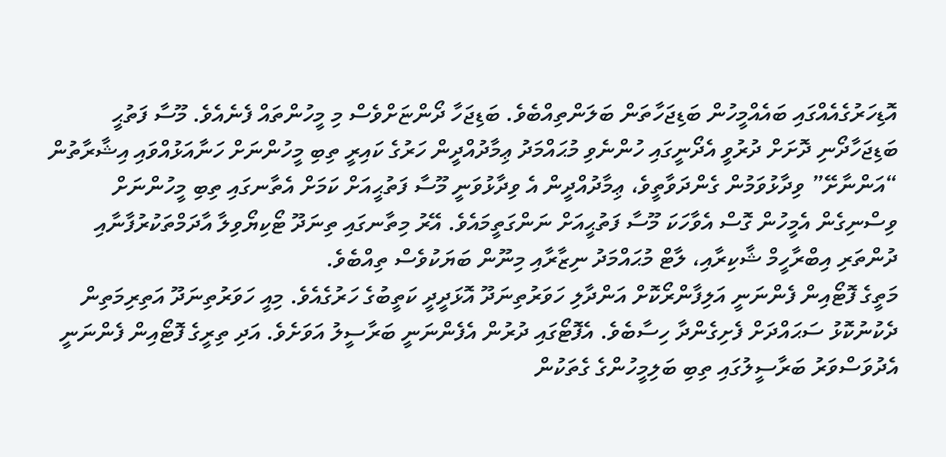އޮޑިހަރުގެއެއްގައި ބައެއްމީހުން ބަޑިޖަހާތަން ބަލަންތިއްބެވެ. ބަޑިޖަހާ ދޯންޏަށްވެސް މި މީހުންތައް ފެނެއެވެ. މޫސާ ފަތުޙީ ބަޑިޖަހާދޯނި ދޮށަށް ދުރުވީ އެދޯނީގައި ހުންނެވި މުޙައްމަދު ޢިމާދުއްދީން ހަރުގެ ކައިރީ ތިބި މީހުންނަށް ހަނާއަޅުއްވައި އިޝާރާތުން “އަންނާށޭ” ވިދާޅުވަމުން ގެންދަވާތީވެ، ޢިމާދުއްދީން އެ ވިދާޅުވަނީ މޫސާ ފަތުޙީއަށް ކަމަށް އެތާނގައި ތިބި މީހުންނަށް ވިސްނިގެން އެމީހުން ގޮސް އެވާހަކަ މޫސާ ފަތުޙީއަށް ނަންގަތީމައެވެ. އޭރު މިތާނގައި ތިނަދޫ ޓޯކިޔޯވިލާ އާދަމްތަކުރުފާނާއި ދުންތަރި އިބްރާހީމް ޝާކިރާއި، ލާޓް މުޙައްމަދު ނިޒާރާއި މިނޫން ބަޔަކުވެސް ތިއްބެވެ.
މަތީގެ ފޮޓޯއިން ފެންނަނީ އަލިފާންރޯކޮށް އަންދާލި ހަވަރުތިނަދޫ އޮޅަދީދީ ކަތީބުގެ ހަރުގެއެވެ. މިއީ ހަވަރުތިނަދޫ އަތިރިމަތިން ދެކުނުކޮޅު ސަޙައްދަށް ފެށިގެންދާ ހިސާބެވެ. އެފޮޓޯގައި ދުރުން އެފެންނަނީ ބަރާސީލު އަވަށެވެ. އަދި ތިރީގެ ފޮޓޯއިން ފެންނަނީ އެދުވަސްވަރު ބަރާސީލުގައި ތިބި ބަލިމީހުންގެ ގެތަކުން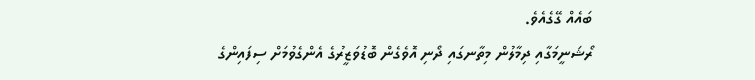ބައެއް ގޭގެއެވެ.
ރޯޝަނީމަގާއި ދިމާލުން މިތާނގައި ދޯނި އޮވެގެން ބޮޑުވަޒީރުގެ އެންގެވުމަށް ސިފައިންގެ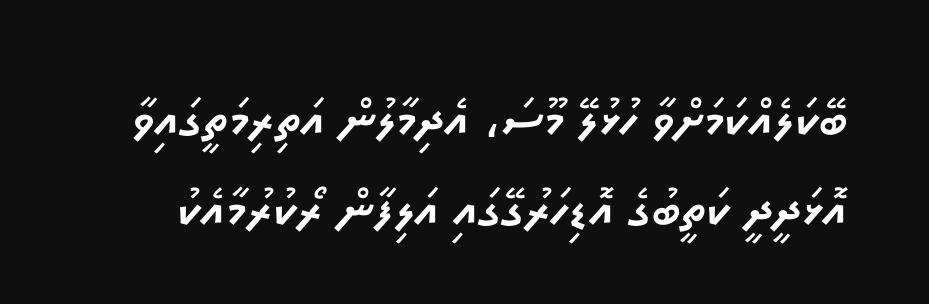ބޭކަލެއްކަމަށްވާ ހުޅުލޭ މޫސަ، އެދިމާލުން އަތިރިމަތީގައިވާ އޮޅަދީދީ ކަތީބުގެ އޮޑިހަރުގޭގައި އަލިފާން ރޯކުރުމާއެކު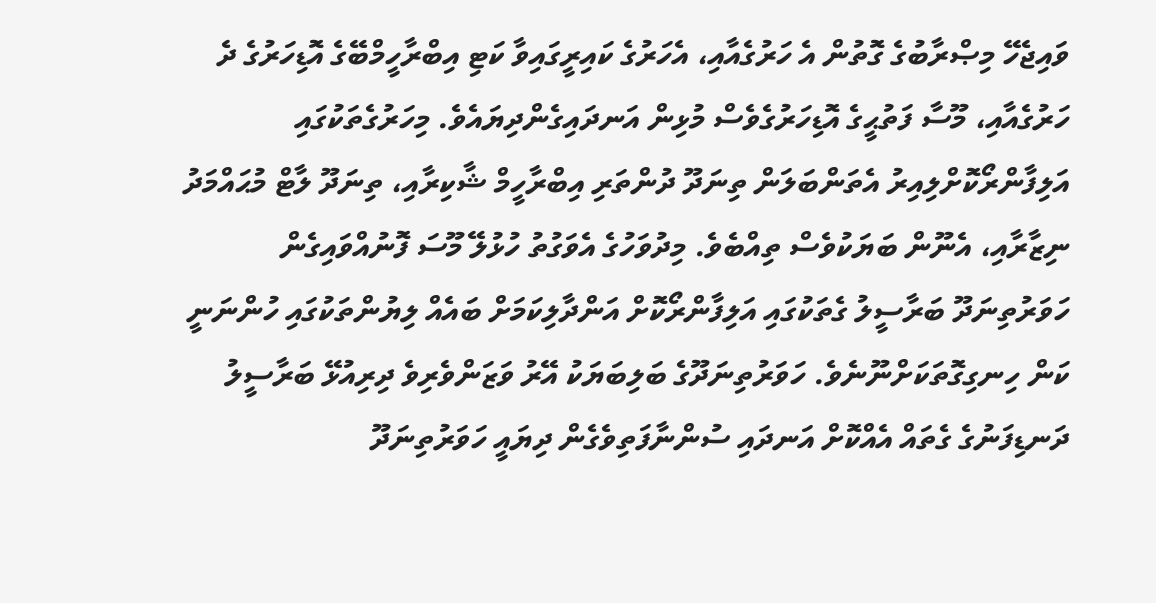ވައިޖެހޭ މިޞްރާބުގެ ގޮތުން އެ ހަރުގެއާއި، އެހަރުގެ ކައިރީގައިވާ ކަޓި އިބްރާހީމްބޭގެ އޮޑިހަރުގެ ދެ ހަރުގެއާއި، މޫސާ ފަތުޙީގެ އޮޑިހަރުގެވެސް މުޅިން އަނދައިގެންދިޔައެވެ. މިހަރުގެތަކުގައި އަލިފާންރޯކޮށްލިއިރު އެތަންބަލަން ތިނަދޫ ދުންތަރި އިބްރާހީމް ޝާކިރާއި، ތިނަދޫ ލާޓް މުޙައްމަދު ނިޒާރާއި، އެނޫން ބަޔަކުވެސް ތިއްބެވެ. މިދުވަހުގެ އެވަގުތު ހުޅުލޭ މޫސަ ފޮނުއްވައިގެން ހަވަރުތިނަދޫ ބަރާސީލު ގެތަކުގައި އަލިފާންރޯކޮށް އަންދާލިކަމަށް ބައެއް ލިޔުންތަކުގައި ހުންނަނީ ކަން ހިނގިގޮތަކަށްނޫނެވެ. ހަވަރުތިނަދޫގެ ބަލިބަޔަކު އޭރު ވަޒަންވެރިވެ ދިރިއުޅޭ ބަރާސީލު ދަނޑިފަނުގެ ގެތައް އެއްކޮށް އަނދައި ސުންނާފަތިވެގެން ދިޔައީ ހަވަރުތިނަދޫ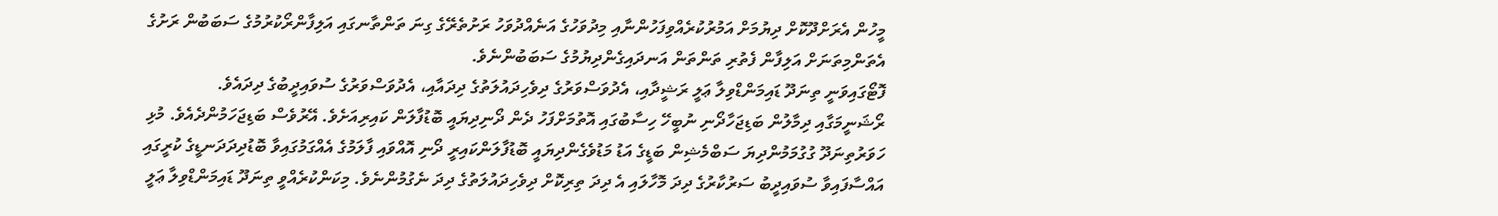މީހުން އެރަށްދޫކޮށް ދިޔުމަށް އަމުރުކުރެއްވިފަހުންނާއި މިދުވަހުގެ އަނެއްދުވަހު ރަށުތެރޭގެ ގިނަ ތަންތާނގައި އަލިފާންރޯކުރުމުގެ ސަބަބުން ރަށުގެ އެތަންމިތަނަށް އަލިފާން ފެތުރި ތަންތަން އަނދައިގެންދިޔުމުގެ ސަބަބުންނެވެ.
ފޮޓޯގައިވަނީ ތިނަދޫ ޑައިމަންޑްވިލާ ޢަލީ ރަޝީދާއި، އެދުވަސްވަރުގެ ދިވެހިދައުލަތުގެ ދިދައާއި، އެދުވަސްވަރުގެ ސުވައިދީބުގެ ދިދައެވެ.
ރޯޝަނީމަގާއި ދިމާލުން ބަޑިޖަހާދޯނި ނުބީހޭ ހިސާބުގައި އޮތުމަށްފަހު ދެން ދޯނިދިޔައީ ބޮޑުފާލަން ކައިރިއަށެވެ. އޭރުވެސް ބަޑިޖަހަމުންދެއެވެ. މުޅި ހަވަރުތިނަދޫ ގުގުމަމުންދިޔަ ސަބްމެޝިން ބަޑީގެ އަޑު މަޑުވެގެންދިޔައީ ބޮޑުފާލަންކައިރީ ދޯނި އޮއްވައި ފާލަމުގެ އެއްގަމުގައިވާ ބޮޑުދިދަދަނޑީގެ ކުރީގައި އައްސާފައިވާ ސުވައިދީބު ސަރުކާރުގެ ދިދަ މޮހާލައި އެ ދިދަ ތިރިކޮށް ދިވެހިދައުލަތުގެ ދިދަ ނެގުމުންނެވެ. މިކަންކުރެއްވީ ތިނަދޫ ޑައިމަންޑްވިލާ ޢަލީ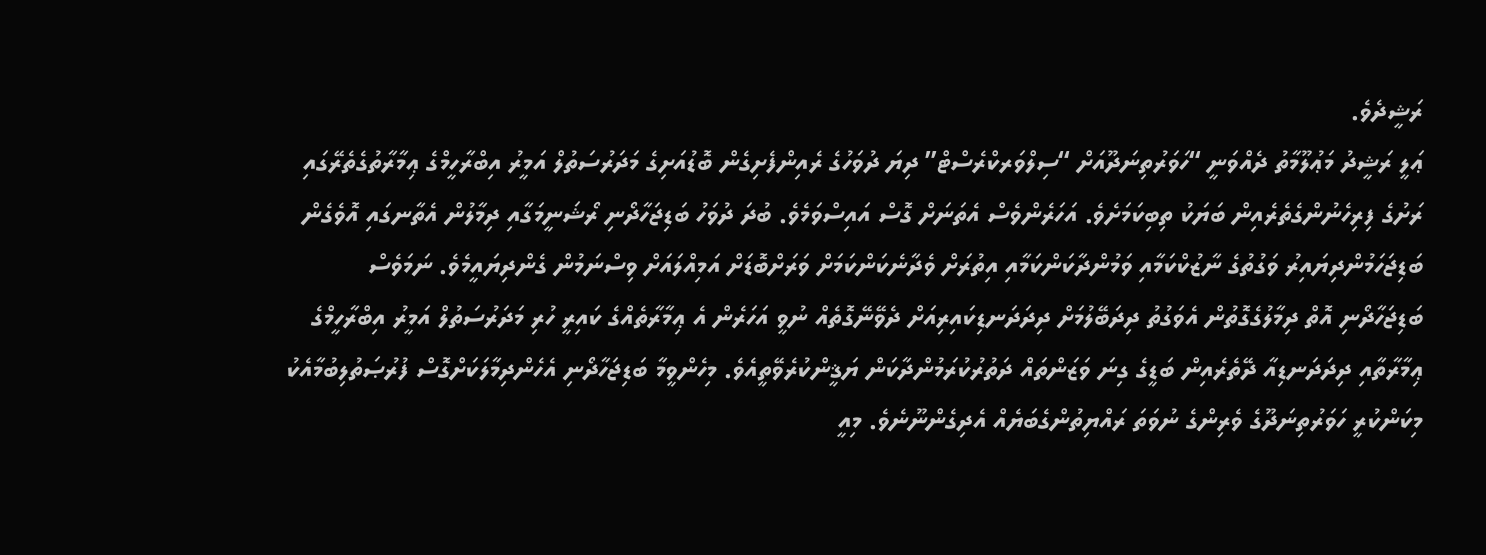ރަޝީދެވެ.
ޢަލީ ރަޝީދު މަޢުލޫމާތު ދެއްވަނީ “ހަވަރުތިނަދޫއަށް “ސިލްވަރކްރެސްޓް” ދިޔަ ދުވަހުގެ ރެއިންފެށިގެން ބޮޑުއަށިގެ މަދަރުސަތުލް އަމީރު އިބްރާހީމްގެ ޢިމާރާތުގެތެރޭގައި ރަށުގެ ފިރިހެނުންގެތެރެއިން ބަޔަކު ތިބިކަމަށެވެ. އަހަރެންވެސް އެތަނަށް ގޮސް އައިސްވަމެވެ. ބުދަ ދުވަހު ބަޑިޖަހާދޯނި ރޯޝަނީމަގާއި ދިމާލުން އެތާނގައި އޮވެގެން ބަޑިޖަހަމުންދިޔައިރު ވަގުތުގެ ނާޒުކްކަމާއި ވަމުންދާކަންކަމާއި އިތުރަށް ވެދާނެކަންކަމަށް ވަރަށްބޮޑަށް އަމިއްލައަށް ވިސްނަމުން ގެންދިޔައީމެވެ. ނަމަވެސް ބަޑިޖަހާދޯނި އޮތް ދިމާލުގެގޮތުން އެވަގުތު ދިދަބޭލުމަށް ދިދަދަނޑިކައިރިއަށް ދެވޭނޭގޮތެއް ނުވީ އަހަރެން އެ ޢިމާރާތެއްގެ ކައިރީ ހުރި މަދަރުސަތުލް އަމީރު އިބްރާހީމްގެ ޢިމާރާތާއި ދިދަދަނޑިއާ ދޭތެރެއިން ބަޑީގެ ގިނަ ވަޒަންތައް ދަތުރުކުރަމުންދާކަން ޔަޤީންކުރެވޭތީއެވެ. މިހެންވީމާ ބަޑިޖަހާދޯނި އެހެންދިމާލަކަށްގޮސް ފުރުޞަތުލިބުމާއެކު މިކަންކުރީ ހަވަރުތިނަދޫގެ ވެރިންގެ ނުވަތަ ރައްޔިތުންގެބަޔެއް އެދިގެންނޫނެވެ. މިއީ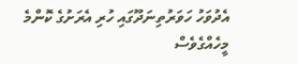އެދުވަހު ހަވަރުތިނަދޫގައި ހުރި އެރަށުގެ ކޮންމެ މީހެއްގެވެސް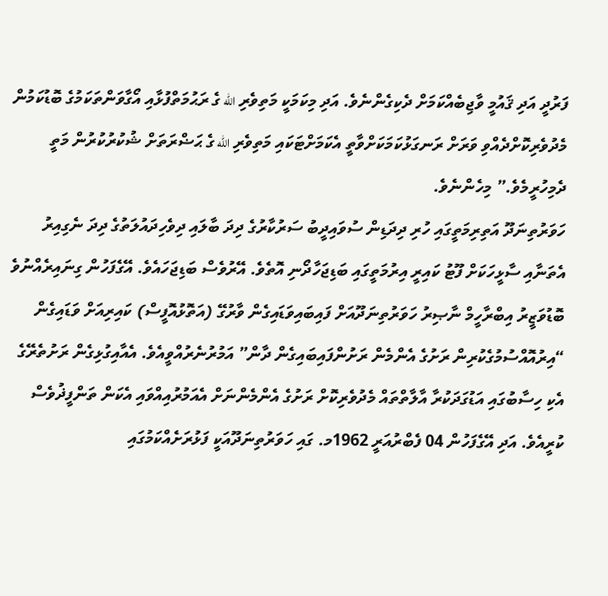ފަރުދީ އަދި ޤައުމީ ވާޖިބެއްކަމަށް ދެކިގެންނެވެ. އަދި މިކަމަކީ މަތިވެރި الله ގެ ރަޙުމަތްފުޅާއި އޯގާވަންތަކަމުގެ ބޮޑުކަމުން މެދުވެރިކޮށްދެއްވި ވަރަށް ރަނގަޅުކަމަކަށްވާތީ އެކަމަށްޓަކައި މަތިވެރި الله ގެ ޙަޟްރަތަށް ޝުކުރުކުރުން މަތީ ދެމިހުރީމެވެ.” މިހެންނެވެ.
ހަވަރުތިނަދޫ އަތިރިމަތީގައި ހުރި ދިދަޑިން ސުވައިދީބު ސަރުކާރުގެ ދިދަ ބާލައި ދިވެހިދައުލަތުގެ ދިދަ ނެގިއިރު އެތަނާއި ސާޅީހަކަށް ފޫޓު ކައިރީ އިރުމަތީގައި ބަޑިޖަހާދޯނި އޮތެވެ. އޭރުވެސް ބަޑިޖަހައެވެ. އޭގެފަހުން ގިނައިރެއްނުވެ ބޮޑުވަޒީރު އިބްރާހީމް ނާޞިރު ހަވަރުތިނަދޫއަށް ފައިބައިވަޑައިގެން ވާރުގޭ (އަތޮޅުއޮފީސް) ކައިރިއަށް ވަޑައިގެން “އިރުއޮއްސުމުގެކުރިން ރަށުގެ އެންމެން ރަށުންފައިބައިގެން ދާން” އަމުރުނެރުއްވީއެވެ. އެއާއިގުޅިގެން ރަށުތެރޭގެ އެކި ހިސާބުގައި އަޑުގަދަކުރާ އާލާތްތައް މެދުވެރިކޮށް ރަށުގެ އެންމެންނަށް އެއަމުރުއިއްވައި އެކަން ތަންފީޛުވެސް ކުރީއެވެ. އަދި އޭގެފަހުން 04 ފެބްރުއަރީ 1962މ. ގައި ހަވަރުތިނަދޫއަކީ ފަޅުރަށެއްކަމުގައި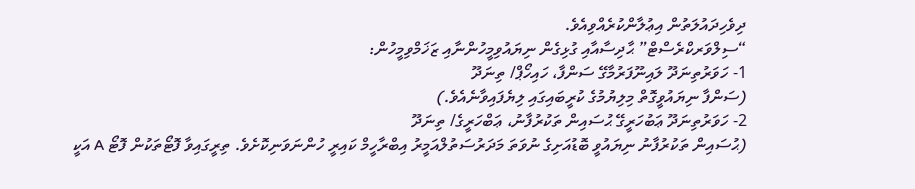ދިވެހިދައުލަތުން އިޢުލާންކުރެއްވިއެވެ.
“ސިލްވަރކްރެސްޓް” ޙާދިސާއާއި ގުޅިގެން ނިޔައުވިމީހުންނާއި ޒަޚަމްވިމީހުން:
1- ހަވަރުތިނަދޫ ލައިނޫފަރުމާގޭ ސަންފާ، ހައިހޯޕް/ ތިނަދޫ
(ސަންފާ ނިޔައުވީގޮތް މިލިޔުމުގެ ކުރީބައިގައި ލިޔެފައިވާނެއެވެ.)
2- ހަވަރުތިނަދޫ ޢަބުހަރީގޭ ޙުސައިން ތަކުރުފާނު، ޢަބްހަރީގެ/ ތިނަދޫ
(ޙުސައިން ތަކުރުފާނު ނިޔައުވީ ބޮޑުއަށިގެ ނުވަތަ މަދަރުސަތުލްއަމީރު އިބްރާހީމް ކައިރީ ހުންނަވަނިކޮށެވެ. ތިރީގައިވާ ފޮޓޯތަކުން ފޮޓޯ A އަކީ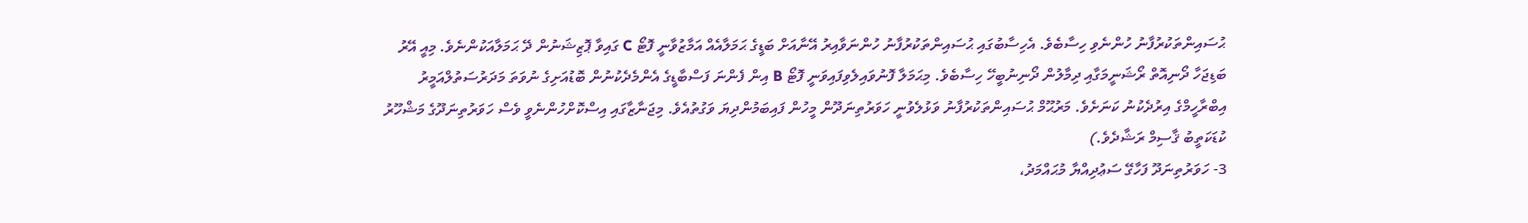ޙުސައިންތަކުރުފާނު ހުންނެވި ހިސާބެވެ. އެހިސާބުގައި ޙުސައިންތަކުރުފާނު ހުންނަވާއިރު އޭނާއަށް ބަޑީގެ ޙަމަލާއެއް އަމާޒުވާނީ ފޮޓޯ C ގައިވާ ޕޮޒިޝަނުން ދޭ ޙަމަލާއަކުންނެވެ. މިއީ އޭރު ބަޑިޖަހާ ދޯނިއޮތް ރޯޝަނީމަގާއި ދިމާލުން ދޯނިނުބީހޭ ހިސާބެވެ. މިޙަމަލާ ފޮނުވައިލެވިފައިވަނީ ފޮޓޯ B އިން ފެންނަ ފަސްބާޑީގެ އެންމެދެކުނުން ބޮޑުއަށިގެ ނުވަތަ މަދަރުސަތުލްއަމީރު އިބްރާހީމްގެ އިރުދެކުނު ކަނަށެވެ. މަރުޙޫމް ޙުސައިންތަކުރުފާނު ވަޅުލެވުނީ ހަވަރުތިނަދޫން މީހުން ފައިބަމުންދިޔަ ވަގުތުއެވެ. މިޖަނާޒާގައި އިސްކޮށްހުންނެވީ ވެސް ހަވަރުތިނަދޫގެ މަޝްހޫރު ކުޑަކަތީބު ޤާސިމް ރަޝާދެވެ.)
3- ހަވަރުތިނަދޫ ފަހާގޭ ސަޢުދިއްޔާ މުޙައްމަދު،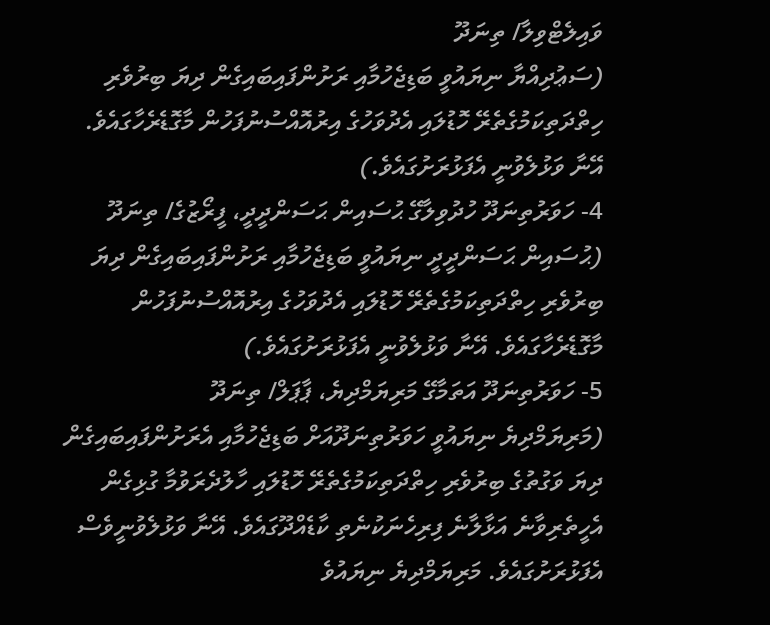ވައިލެޓްވިލާ/ ތިނަދޫ
(ސަޢުދިއްޔާ ނިޔައުވީ ބަޑިޖެހުމާއި ރަށުންފައިބައިގެން ދިޔަ ބިރުވެރި ހިތްދަތިކަމުގެތެރޭ ހޮޑުލައި އެދުވަހުގެ އިރުއޮއްސުނުފަހުން މާގޮޑެރެހާގައެވެ. އޭނާ ވަޅުލެވުނީ އެފަޅުރަށުގައެވެ.)
4- ހަވަރުތިނަދޫ ހުދުވިލާގޭ ޙުސައިން ޙަސަންދީދީ، ފީރޯޒުގެ/ ތިނަދޫ
(ޙުސައިން ޙަސަންދީދީ ނިޔައުވީ ބަޑިޖެހުމާއި ރަށުންފައިބައިގެން ދިޔަ ބިރުވެރި ހިތްދަތިކަމުގެތެރޭ ހޮޑުލައި އެދުވަހުގެ އިރުއޮއްސުނުފަހުން މާގޮޑެރެހާގައެވެ. އޭނާ ވަޅުލެވުނީ އެފަޅުރަށުގައެވެ.)
5- ހަވަރުތިނަދޫ އަތަމާގޭ މަރިޔަމްދިޔެ، ޕާޕަލް/ ތިނަދޫ
(މަރިޔަމްދިޔެ ނިޔައުވީ ހަވަރުތިނަދޫއަށް ބަޑިޖެހުމާއި އެރަށުންފައިބައިގެން ދިޔަ ވަގުތުގެ ބިރުވެރި ހިތްދަތިކަމުގެތެރޭ ހޮޑުލައި ހާލުދެރަވުމާ ގުޅިގެން އެހީތެރިވާނެ އަޅާލާނެ ފިރިހެނަކުނެތި ކާޑެއްދޫގައެވެ. އޭނާ ވަޅުލެވުނީވެސް އެފަޅުރަށުގައެވެ. މަރިޔަމްދިޔެ ނިޔައުވެ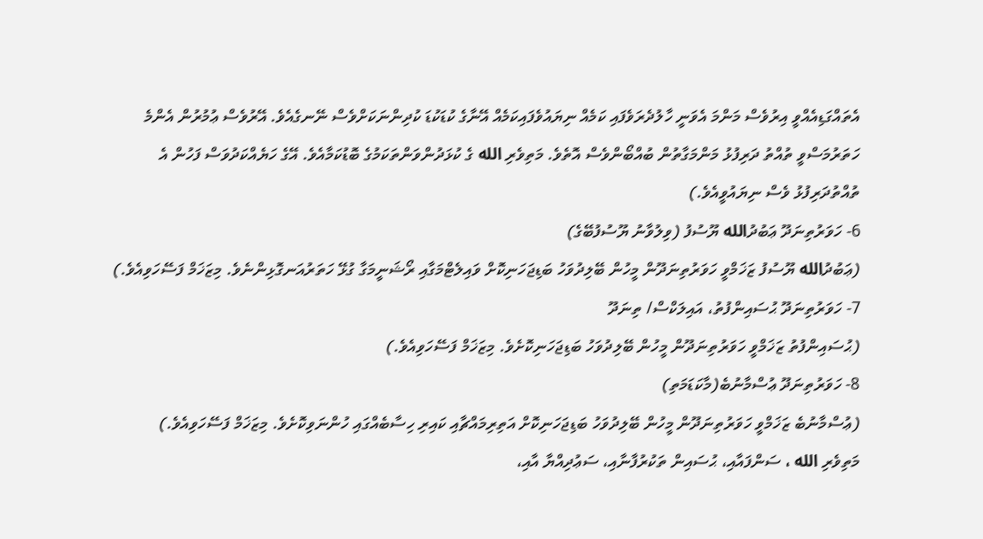އެތައްގަޑިއެއްވީ އިރުވެސް މަންމަ އެވަނީ ހާލުދެރަވެފައި ކަމެއް ނިޔައުވެފައިކަމެއް އޭނާގެ ކުޑަކުޑަ ކުދިންނަކަށްވެސް ނޭނގެއެވެ. އޭރުވެސް ޢުމުރުން އެންމެ ހަތަރުމަސްވީ ތުއްތު ދަރިފުޅު މަންމަގާތުން ބުއްބޯންވެސް އޮތެވެ. މަތިވެރި الله ގެ ކުޅަދުންވަންތަކަމުގެ ބޮޑުކަމާއެވެ. އޭގެ ހަޔެއްކަދުވަސް ފަހުން އެ ތުއްތުދަރިފުޅު ވެސް ނިޔައުވީއެވެ.)
6- ހަވަރުތިނަދޫ ޢަބުދުالله ޔޫސުފު (ވިލުވާނު ޔޫސުފުބޭގެ)
(ޢަބުދުالله ޔޫސުފު ޒަޚަމްވީ ހަވަރުތިނަދޫން މީހުން ބޭލިދުވަހު ބަޑިޖަހަނިކޮށް ވައިލެޓްމަގާއި ރޯޝަނީމަގާ ގުޅޭ ހަތަރުއަނގޮޅިންނެވެ. މިޒަޚަމް ފަސޭހަވިއެވެ.)
7- ހަވަރުތިނަދޫ ޙުސައިންފުތު، އައިލަކްސް/ ތިނަދޫ
(ޙުސައިންފުތު ޒަޚަމްވީ ހަވަރުތިނަދޫން މީހުން ބޭލިދުވަހު ބަޑިޖަހަނިކޮށެވެ. މިޒަޚަމް ފަސޭހަވިއެވެ.)
8- ހަވަރުތިނަދޫ ޢުސްމާނުބެ(މާކަޑަމަތި)
(ޢުސްމާނުބެ ޒަޚަމްވީ ހަވަރުތިނަދޫން މީހުން ބޭލިދުވަހު ބަޑިޖަހަނިކޮށް އަތިރިމައްޗާއި ކައިރި ހިސާބެއްގައި ހުންނަވިކޮށެވެ. މިޒަޚަމް ފަސޭހަވިއެވެ.)
މަތިވެރި الله ، ސަންފައާއި، ޙުސައިން ތަކުރުފާނާއި، ސަޢުދިއްޔާ އާއި،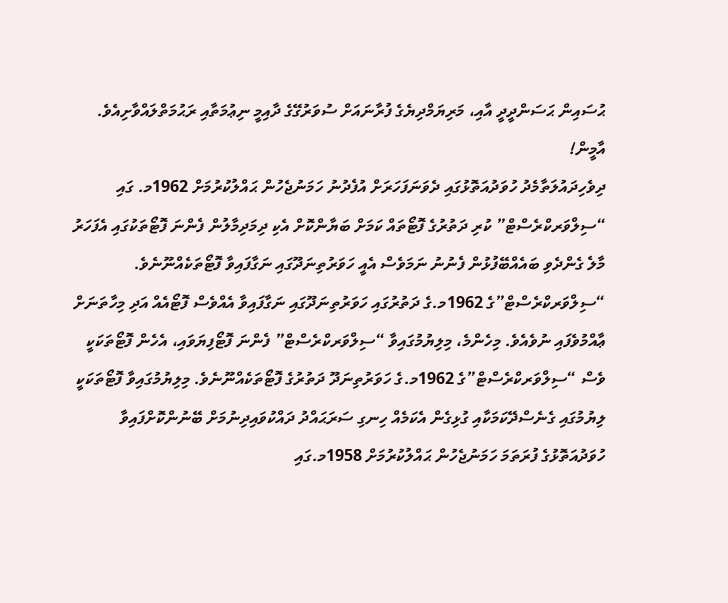ޙުސައިން ޙަސަންދީދީ އާއި، މަރިޔަމްދިޔެގެ ފުރާނައަށް ސުވަރުގޭގެ ދާއިމީ ނިޢުމަތާއި ރަޙުމަތްލައްވާށިއެވެ. އާމީން!
ދިވެހިދައުލަތާމެދު ހުވަދުއަތޮޅުގައި ދެވަނަފަހަރަށް އުފެދުނު ހަމަނުޖެހުން ޙައްލުކުރުމަށް 1962މ. ގައި “ސިލްވަރކްރެސްޓް” ކުރި ދަތުރުގެ ފޮޓޯތައް ކަމަށް ބަޔާންކޮށް އެކި ދިމަދިމާލުން ފެންނަ ފޮޓޯތަކުގައި އެފަހަރު މާލެ ގެންދެވި ބައެއްބޭފުޅުން ފެނުނު ނަމަވެސް އެއީ ހަވަރުތިނަދޫގައި ނަގާފައިވާ ފޮޓޯތަކެއްނޫނެވެ. “ސިލްވަރކްރެސްޓް”ގެ 1962މ.ގެ ދަތުރުގައި ހަވަރުތިނަދޫގައި ނަގާފައިވާ އެއްވެސް ފޮޓޯއެއް އަދި މިހާތަނަށް ޢާއްމުވެފައި ނުވެއެވެ. މިހެންމެ، މިލިޔުމުގައިވާ “ސިލްވަރކްރެސްޓް” ފެންނަ ފޮޓޯފިޔަވައި، އެހެން ފޮޓޯތަކަކީ ވެސް “ސިލްވަރކްރެސްޓް”ގެ 1962މ.ގެ ހަވަރުތިނަދޫ ދަތުރުގެ ފޮޓޯތަކެއްނޫނެވެ. މިލިޔުމުގައިވާ ފޮޓޯތަކަކީ ލިޔުމުގައި ގެނެސްދޭކަމަކާއި ގުޅިގެން އެކަމެއް ހިނގި ސަރަޙައްދު ދައްކުވައިދިނުމަށް ބޭނުންކޮށްފައިވާ ހުވަދުއަތޮޅުގެ ފުރަތަމަ ހަމަނުޖެހުން ޙައްލުކުރުމަށް 1958މ.ގައި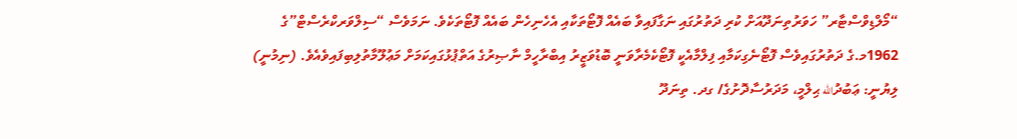“މޯލްޑިވްސްޓާރ” ހަވަރުތިނަދޫއަށް ކުރި ދަތުރުގައި ނަގާފައިވާ ބައެއް ފޮޓޯތަކާއި އެހެނިހެން ބައެއް ފޮޓޯތަކެވެ. ނަމަވެސް “ސިލްވަރކްރެސްޓް”ގެ 1962މ.ގެ ދަތުރުގައިވެސް ފޮޓޯނެގިކަމާއި ފިލްމާއެކީ ފޮޓޯކެމެރާވަނީ ބޮޑުވަޒީރު އިބްރާހީމް ނާޞިރުގެ އަތްޕުޅުގައިކަމަށް މަޢުލޫމާތުލިބިފައިވެއެވެ. (ނިމުނީ)
ލިޔުނީ: ޢަބުދުالله ޙިލްމީ، މަދަރުސާދޮށުގެ/ ގދ. ތިނަދޫ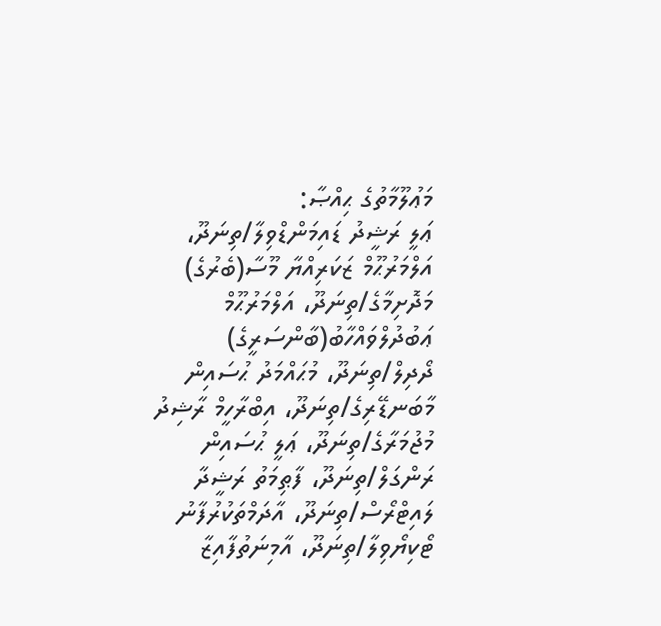މަޢުލޫމާތުގެ ޙިއްޞާ:
ޢަލީ ރަޝީދު ޑައިމަންޑްވިލާ/ތިނަދޫ، އަލްމަރުޙޫމް ޒަކަރިއްޔާ މޫސާ(ބެރުގެ) މަދޮށިމާގެ/ތިނަދޫ، އަލްމަރުޙޫމް ޢަބުދުލްވައްހާބު(ބާންސަރީގެ) ދޯދިލް/ތިނަދޫ، މުޙައްމަދު ޙުސައިން މާބަނޑޭރިގެ/ތިނަދޫ، އިބްރާހީމް ރާޝިދު މުޖުމަރާގެ/ތިނަދޫ، ޢަލީ ޙުސައިން ރަންގަލް/ތިނަދޫ، ފާޠިމަތު ރަޝީދާ ލައިޓްރޯސް/ތިނަދޫ، އާދަމްތަކުރުފާނު ޓޯކިޔޯވިލާ/ތިނަދޫ، އާމިނަތުފާއިޒާ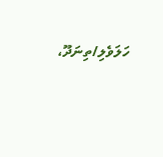ހަލަވެލި/ތިނަދޫ،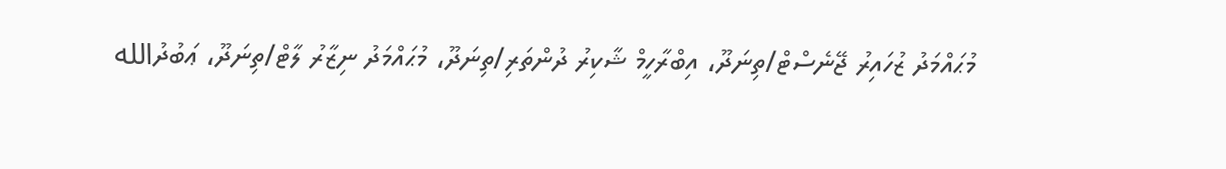މުޙައްމަދު ޒުހައިރު ޖޭނެސްޓް/ތިނަދޫ، އިބްރާހީމް ޝާކިރު ދުންތަރި/ތިނަދޫ، މުޙައްމަދު ނިޒާރު ލާޓް/ތިނަދޫ، ޢަބުދުالله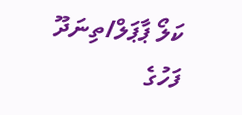ކަލޯ ޕާޕަލް/ތިނަދޫ
ފަހުގެ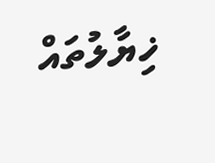ޚިޔާލުތައް